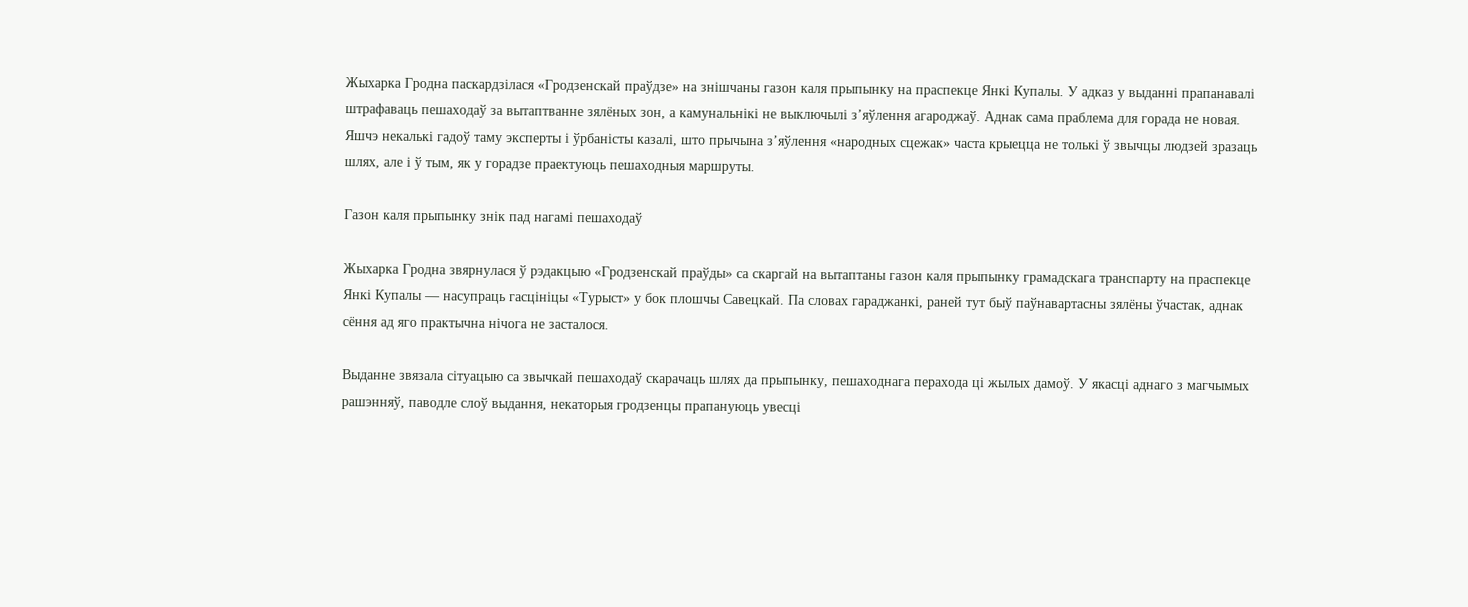Жыхарка Гродна паскардзілася «Гродзенскай праўдзе» на знішчаны газон каля прыпынку на праспекце Янкі Купалы. У адказ у выданні прапанавалі штрафаваць пешаходаў за вытаптванне зялёных зон, а камунальнікі не выключылі з’яўлення агароджаў. Аднак сама праблема для горада не новая. Яшчэ некалькі гадоў таму эксперты і ўрбаністы казалі, што прычына з’яўлення «народных сцежак» часта крыецца не толькі ў звычцы людзей зразаць шлях, але і ў тым, як у горадзе праектуюць пешаходныя маршруты.

Газон каля прыпынку знік пад нагамі пешаходаў

Жыхарка Гродна звярнулася ў рэдакцыю «Гродзенскай праўды» са скаргай на вытаптаны газон каля прыпынку грамадскага транспарту на праспекце Янкі Купалы — насупраць гасцініцы «Турыст» у бок плошчы Савецкай. Па словах гараджанкі, раней тут быў паўнавартасны зялёны ўчастак, аднак сёння ад яго практычна нічога не засталося.

Выданне звязала сітуацыю са звычкай пешаходаў скарачаць шлях да прыпынку, пешаходнага перахода ці жылых дамоў. У якасці аднаго з магчымых рашэнняў, паводле слоў выдання, некаторыя гродзенцы прапануюць увесці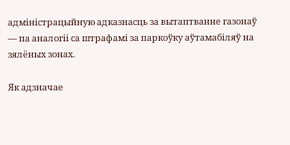адміністрацыйную адказнасць за вытаптванне газонаў — па аналогіі са штрафамі за паркоўку аўтамабіляў на зялёных зонах.

Як адзначае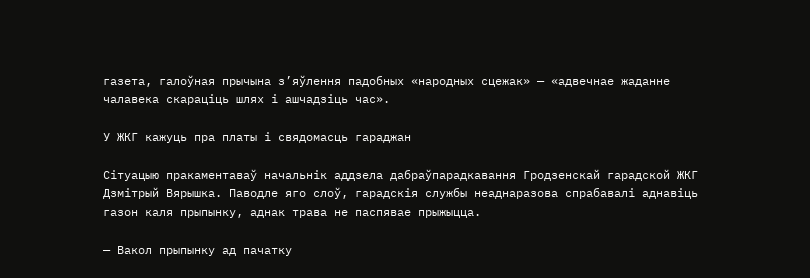газета, галоўная прычына з’яўлення падобных «народных сцежак» — «адвечнае жаданне чалавека скараціць шлях і ашчадзіць час».

У ЖКГ кажуць пра платы і свядомасць гараджан

Сітуацыю пракаментаваў начальнік аддзела дабраўпарадкавання Гродзенскай гарадской ЖКГ Дзмітрый Вярышка. Паводле яго слоў, гарадскія службы неаднаразова спрабавалі аднавіць газон каля прыпынку, аднак трава не паспявае прыжыцца.

— Вакол прыпынку ад пачатку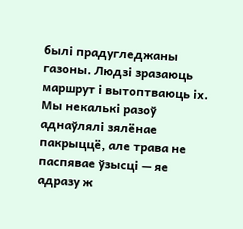былі прадугледжаны газоны. Людзі зразаюць маршрут і вытоптваюць іх. Мы некалькі разоў аднаўлялі зялёнае пакрыццё, але трава не паспявае ўзысці — яе адразу ж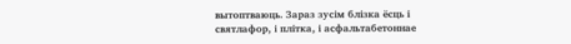вытоптваюць. Зараз зусім блізка ёсць і святлафор, і плітка, і асфальтабетоннае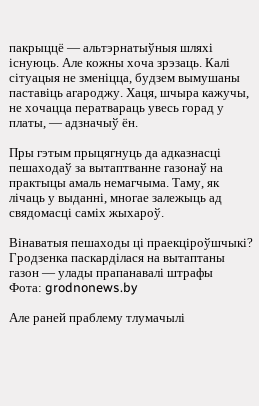пакрыццё — альтэрнатыўныя шляхі існуюць. Але кожны хоча зрэзаць. Калі сітуацыя не зменіцца, будзем вымушаны паставіць агароджу. Хаця, шчыра кажучы, не хочацца ператвараць увесь горад у платы, — адзначыў ён.

Пры гэтым прыцягнуць да адказнасці пешаходаў за вытаптванне газонаў на практыцы амаль немагчыма. Таму, як лічаць у выданні, многае залежыць ад свядомасці саміх жыхароў.

Вінаватыя пешаходы ці праекціроўшчыкі? Гродзенка паскарділася на вытаптаны газон — улады прапанавалі штрафы
Фота: grodnonews.by

Але раней праблему тлумачылі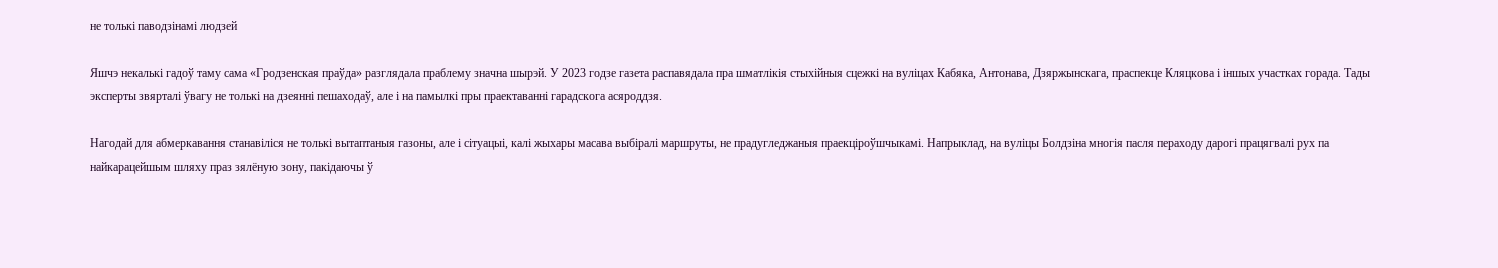не толькі паводзінамі людзей

Яшчэ некалькі гадоў таму сама «Гродзенская праўда» разглядала праблему значна шырэй. У 2023 годзе газета распавядала пра шматлікія стыхійныя сцежкі на вуліцах Кабяка, Антонава, Дзяржынскага, праспекце Кляцкова і іншых участках горада. Тады эксперты звярталі ўвагу не толькі на дзеянні пешаходаў, але і на памылкі пры праектаванні гарадскога асяроддзя.

Нагодай для абмеркавання станавіліся не толькі вытаптаныя газоны, але і сітуацыі, калі жыхары масава выбіралі маршруты, не прадугледжаныя праекціроўшчыкамі. Напрыклад, на вуліцы Болдзіна многія пасля пераходу дарогі працягвалі рух па найкарацейшым шляху праз зялёную зону, пакідаючы ў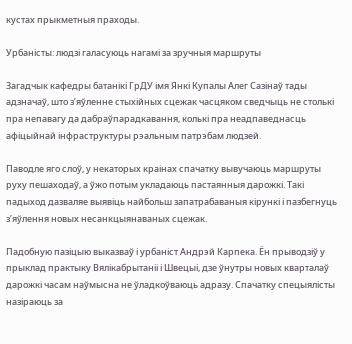кустах прыкметныя праходы.

Урбаністы: людзі галасуюць нагамі за зручныя маршруты

Загадчык кафедры батанікі ГрДУ імя Янкі Купалы Алег Сазінаў тады адзначаў, што з’яўленне стыхійных сцежак часцяком сведчыць не столькі пра непавагу да дабраўпарадкавання, колькі пра неадпаведнасць афіцыйнай інфраструктуры рэальным патрэбам людзей.

Паводле яго слоў, у некаторых краінах спачатку вывучаюць маршруты руху пешаходаў, а ўжо потым укладаюць пастаянныя дарожкі. Такі падыход дазваляе выявіць найбольш запатрабаваныя кірункі і пазбегнуць з’яўлення новых несанкцыянаваных сцежак.

Падобную пазіцыю выказваў і урбаніст Андрэй Карпека. Ён прыводзіў у прыклад практыку Вялікабрытаніі і Швецыі, дзе ўнутры новых кварталаў дарожкі часам наўмысна не ўладкоўваюць адразу. Спачатку спецыялісты назіраюць за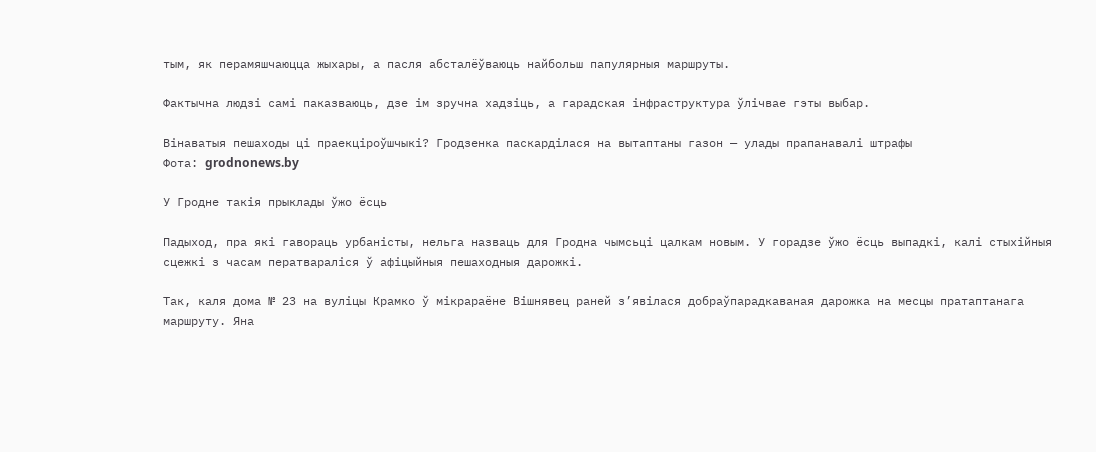тым, як перамяшчаюцца жыхары, а пасля абсталёўваюць найбольш папулярныя маршруты.

Фактычна людзі самі паказваюць, дзе ім зручна хадзіць, а гарадская інфраструктура ўлічвае гэты выбар.

Вінаватыя пешаходы ці праекціроўшчыкі? Гродзенка паскарділася на вытаптаны газон — улады прапанавалі штрафы
Фота: grodnonews.by

У Гродне такія прыклады ўжо ёсць

Падыход, пра які гавораць урбаністы, нельга назваць для Гродна чымсьці цалкам новым. У горадзе ўжо ёсць выпадкі, калі стыхійныя сцежкі з часам ператвараліся ў афіцыйныя пешаходныя дарожкі.

Так, каля дома № 23 на вуліцы Крамко ў мікрараёне Вішнявец раней з’явілася добраўпарадкаваная дарожка на месцы пратаптанага маршруту. Яна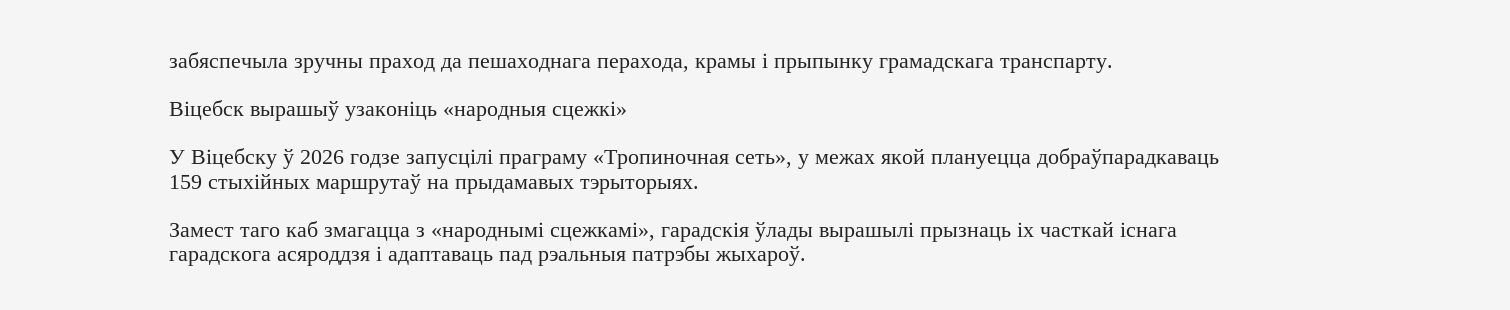забяспечыла зручны праход да пешаходнага перахода, крамы і прыпынку грамадскага транспарту.

Віцебск вырашыў узаконіць «народныя сцежкі»

У Віцебску ў 2026 годзе запусцілі праграму «Тропиночная сеть», у межах якой плануецца добраўпарадкаваць 159 стыхійных маршрутаў на прыдамавых тэрыторыях.

Замест таго каб змагацца з «народнымі сцежкамі», гарадскія ўлады вырашылі прызнаць іх часткай існага гарадскога асяроддзя і адаптаваць пад рэальныя патрэбы жыхароў.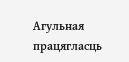Агульная працягласць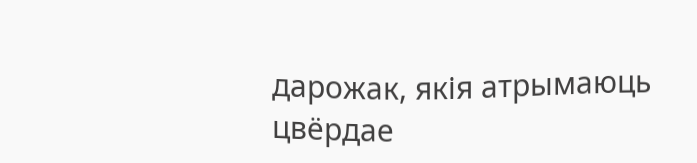дарожак, якія атрымаюць цвёрдае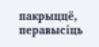пакрыццё, перавысіць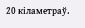20 кіламетраў.